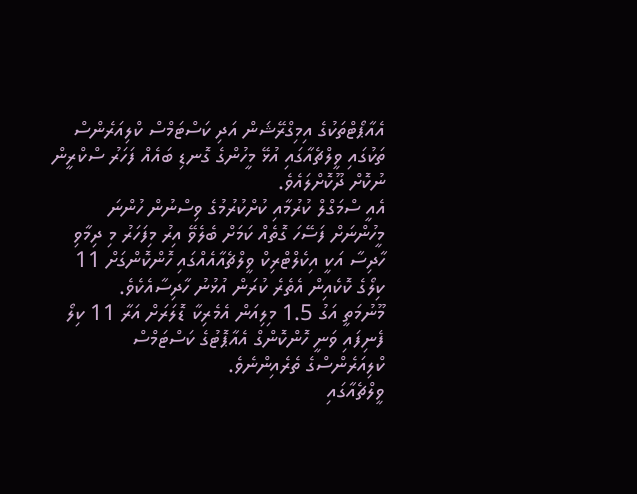އެއާޕޯޓްތަކުގެ އިމިގްރޭޝަން އަދި ކަސްޓަމްސް ކްލިއަރެންސް ތަކުގައި ވީލްޗެއާގައި އުޅޭ މީހުންގެ ގޮނޑި ބައެއް ފަހަރު ސްކްރީން ނުކޮށް ދޫކޮށްލައެވެ.
އެއީ ސްމަގްލް ކުރުމާއި ކުށްކުރުމުގެ ވިސްނުން ހުންނަ މީހުންނަށް ފަސޭހަ ގޮތެއް ކަމަށް ބެލެވޭ އިރު މިފަހަރު މި ދިމާވި ހާދިސާ އަކީ އިކެލްޓްރިކް ވީލްޗެއާއެއްގައި ހޮންކޮންގަށް 11 ކިލޯގެ ކޮކެއިން އެތެރެ ކުރަން އުޅުނު ހާދިސާއެކެވެ.
މޫނުމަތީ އަގު 1.5 މިލިއަން އެމެރިކާ ޑޮލަރަށް އަރާ 11 ކިލޯ ފެނިފައި ވަނީ ހޮންކޮންގް އެއާޕޮޓުގެ ކަސްޓަމްސް ކްލިއަރެންސްގެ ތެރެއިންނެވެ.
ވީލްޗެއާގައި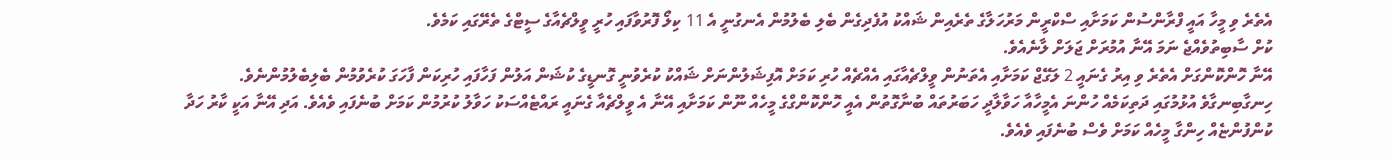އެތެރެ ވި މީހާ އައީ ފްރާންސުން ކަމަށާއި ސްކްރީން މަރުހަލާގެ ތެރެއިން ޝައްކު އުފެދިގެން ބެލި ބެލުމުން އެނގުނީ އެ 11 ކިލޯ ފޮރުވާފައި ހުރީ ވީލްޗެއާގެ ސީޓްގެ ތެރޭގައި ކަމެވެ.
ކުށް ސާބިތުވެއްޖެ ނަމަ އޭނާ އުމުރަށް ޖަލަށް ލާނެއެވެ.
އޭނާ ހޮންކޮންގަށް އެތެރެ ވި އިރު ގެނައީ 2 ލަގޭޖް ކަމަށާއި އެތަނުން ވީލްޗެއާގައި އެއްޗެއް ހުރި ކަމަށް އޮފިޝަލުންނަށް ޝައްކު ކުރެވުނީ ގޮނޑީގެ ކުޝަން އަލުން ފަހާފައި ހުރިކަން ފާހަގަ ކުރެވުމުން ބެލިބެލުމުންނެވެ.
ހިނގާބިނގާވެ އުޅުމުގައި ދަތިކަމެއް ހުންނަ އެމީހާއާ ހަވާލާދީ ހަބަރުތައް ބުނާގޮތުން އެއީ ހޮންކޮންގްގެ މީހެއް ނޫން ކަމަށާއި އޭނާ އެ ވީލްޗެއާ ގެނައީ ރައްޓެއްސަކު ހަވާލު ކުރުމުން ކަމަށް ބުނެފައި ވެއެވެ. އަދި އޭނާ އަކީ ކާރު ހަދާ ކުންފުންޏެއް ހިންގާ މީހެއް ކަމަށް ވެސް ބުނެފައި ވެއެވެ.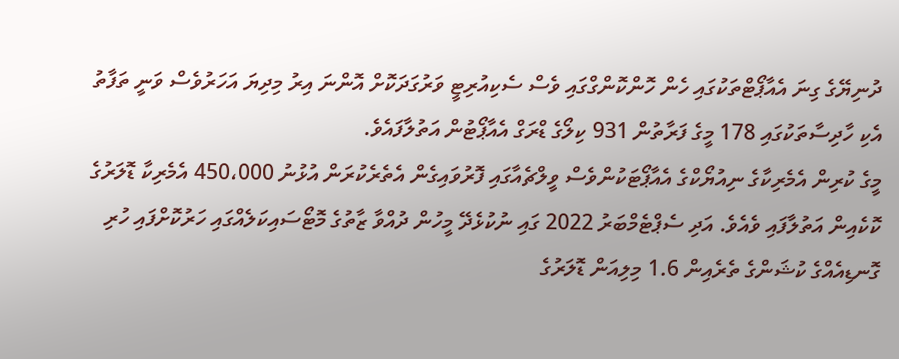ދުނިޔޭގެ ގިނަ އެއާޕޯޓްތަކުގައި ހެން ހޮންކޮންގްގައި ވެސް ސެކިއުރިޓީ ވަރުގަދަކޮށް އޮންނަ އިރު މިދިޔަ އަހަރުވެސް ވަނީ ތަފާތު އެކި ހާދިސާތަކުގައި 178 މީގެ ފަރާތުން 931 ކިލޯގެ ޑްރަގް އެއާޕޯޓުން އަތުލާފައެވެ.
މީގެ ކުރިން އެމެރިކާގެ ނިއުޔޯކްގެ އެއާޕޯޓަކުންވެސް ވީލްޗެއާގައި ފޮރުވައިގެން އެތެރެކުރަން އުޅުނު 450،000 އެމެރިކާ ޑޮލަރުގެ ކޮކެއިން އަތުލާފައި ވެއެވެ. އަދި ސެޕްޓެމްބަރު 2022 ގައި ނުކުޅެދޭ މީހުން ދުއްވާ ޒާތުގެ މޮޓޯސައިކަލެއްގައި ހަރުކޮށްފައި ހުރި ގޮނޑިއެއްގެ ކުޝަންގެ ތެރެއިން 1.6 މިލިއަން ޑޮލަރުގެ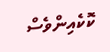ކޮކެއިންވެސް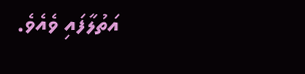އަތުލާފައި ވެއެވެ.